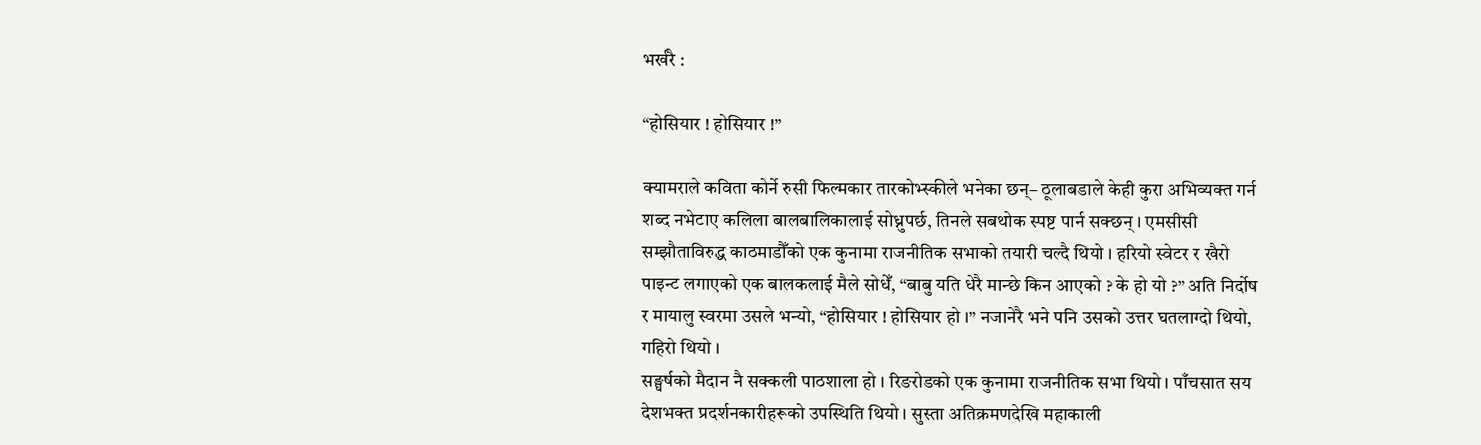भर्खरै :

“होसियार ! होसियार !”

क्यामराले कविता कोर्ने रुसी फिल्मकार तारकोभ्स्कीले भनेका छन्– ठूलाबडाले केही कुरा अभिव्यक्त गर्न शब्द नभेटाए कलिला बालबालिकालाई सोध्नुपर्छ, तिनले सबथोक स्पष्ट पार्न सक्छन् । एमसीसी सम्झौताविरुद्ध काठमाडौँको एक कुनामा राजनीतिक सभाको तयारी चल्दै थियो । हरियो स्वेटर र खैरो पाइन्ट लगाएको एक बालकलाई मैले सोधेँ, “बाबु यति धेरै मान्छे किन आएको ? के हो यो ?” अति निर्दोष र मायालु स्वरमा उसले भन्यो, “होसियार ! होसियार हो ।” नजानेरै भने पनि उसको उत्तर घतलाग्दो थियो, गहिरो थियो ।
सङ्घर्षको मैदान नै सक्कली पाठशाला हो । रिङरोडको एक कुनामा राजनीतिक सभा थियो । पाँचसात सय देशभक्त प्रदर्शनकारीहरूको उपस्थिति थियो । सुस्ता अतिक्रमणदेखि महाकाली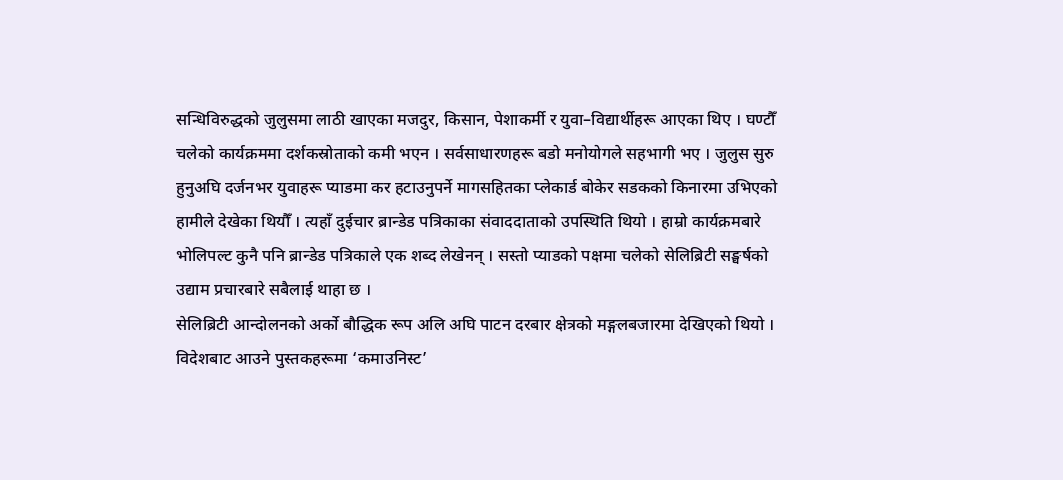सन्धिविरुद्धको जुलुसमा लाठी खाएका मजदुर, किसान, पेशाकर्मी र युवा–विद्यार्थीहरू आएका थिए । घण्टौँ चलेको कार्यक्रममा दर्शकस्रोताको कमी भएन । सर्वसाधारणहरू बडो मनोयोगले सहभागी भए । जुलुस सुरु हुनुअघि दर्जनभर युवाहरू प्याडमा कर हटाउनुपर्ने मागसहितका प्लेकार्ड बोकेर सडकको किनारमा उभिएको हामीले देखेका थियौँ । त्यहाँ दुईचार ब्रान्डेड पत्रिकाका संवाददाताको उपस्थिति थियो । हाम्रो कार्यक्रमबारे भोलिपल्ट कुनै पनि ब्रान्डेड पत्रिकाले एक शब्द लेखेनन् । सस्तो प्याडको पक्षमा चलेको सेलिब्रिटी सङ्घर्षको उद्याम प्रचारबारे सबैलाई थाहा छ ।
सेलिब्रिटी आन्दोलनको अर्को बौद्धिक रूप अलि अघि पाटन दरबार क्षेत्रको मङ्गलबजारमा देखिएको थियो । विदेशबाट आउने पुस्तकहरूमा ‘कमाउनिस्ट’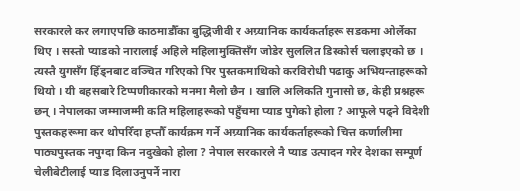सरकारले कर लगाएपछि काठमाडौँका बुद्धिजीवी र अग्र्यानिक कार्यकर्ताहरू सडकमा ओर्लेका थिए । सस्तो प्याडको नारालाई अहिले महिलामुक्तिसँग जोडेर सुललित डिस्कोर्स चलाइएको छ । त्यस्तै युगसँग हिँड्नबाट वञ्चित गरिएको पिर पुस्तकमाथिको करविरोधी पढाकु अभियन्ताहरूको थियो । यी बहसबारे टिप्पणीकारको मनमा मैलो छैन । खालि अलिकति गुनासो छ, केही प्रश्नहरू छन् । नेपालका जम्माजम्मी कति महिलाहरूको पहुँचमा प्याड पुगेको होला ? आफूले पढ्ने विदेशी पुस्तकहरूमा कर थोपरिँदा हप्तौँ कार्यक्रम गर्ने अग्र्यानिक कार्यकर्ताहरूको चित्त कर्णालीमा पाठ्यपुस्तक नपुग्दा किन नदुखेको होला ? नेपाल सरकारले नै प्याड उत्पादन गरेर देशका सम्पूर्ण चेलीबेटीलाई प्याड दिलाउनुपर्ने नारा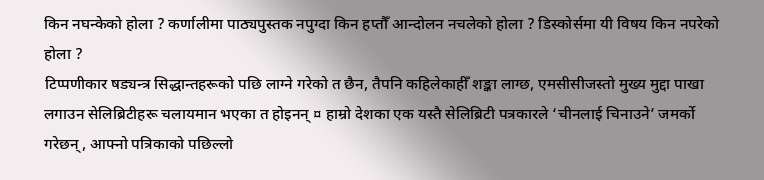किन नघन्केको होला ? कर्णालीमा पाठ्यपुस्तक नपुग्दा किन हप्तौँ आन्दोलन नचलेको होला ? डिस्कोर्समा यी विषय किन नपरेको होला ?
टिप्पणीकार षड्यन्त्र सिद्धान्तहरूको पछि लाग्ने गरेको त छैन, तैपनि कहिलेकाहीँ शङ्का लाग्छ, एमसीसीजस्तो मुख्य मुद्दा पाखा लगाउन सेलिब्रिटीहरू चलायमान भएका त होइनन् ¤ हाम्रो देशका एक यस्तै सेलिब्रिटी पत्रकारले ‘चीनलाई चिनाउने’ जमर्को गरेछन्, आफ्नो पत्रिकाको पछिल्लो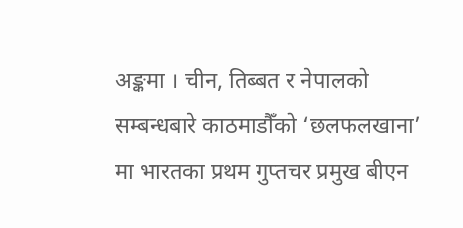अङ्कमा । चीन, तिब्बत र नेपालको सम्बन्धबारे काठमाडौँको ‘छलफलखाना’ मा भारतका प्रथम गुप्तचर प्रमुख बीएन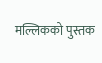मल्लिकको पुस्तक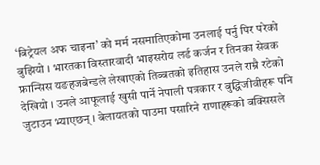‘बिट्रेयल अफ चाइना’ को मर्म नसमातिएकोमा उनलाई पर्नु पिर परेको बुझियो । भारतका विस्तारवादी भाइसरोय लर्ड कर्जन र तिनका सेवक फ्रान्सिस यङहजबेन्डले लेखाएको तिब्बतको इतिहास उनले राम्रै रटेको देखियो । उनले आफूलाई खुसी पार्ने नेपाली पत्रकार र बुद्धिजीवीहरू पनि जुटाउन भ्याएछन् । बेलायतको पाउमा पसारिने राणाहरूको बक्सिसले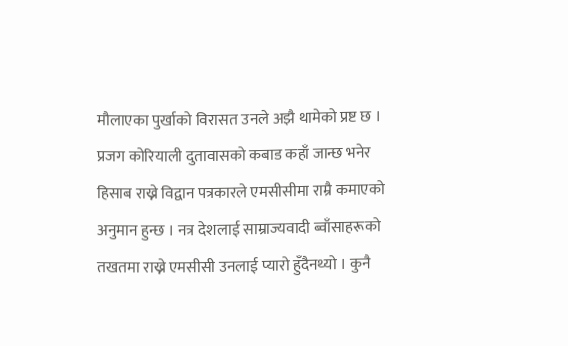मौलाएका पुर्खाको विरासत उनले अझै थामेको प्रष्ट छ । प्रजग कोरियाली दुतावासको कबाड कहाँ जान्छ भनेर हिसाब राख्ने विद्वान पत्रकारले एमसीसीमा राम्रै कमाएको अनुमान हुन्छ । नत्र देशलाई साम्राज्यवादी ब्वाँसाहरूको तखतमा राख्ने एमसीसी उनलाई प्यारो हुँदैनथ्यो । कुनै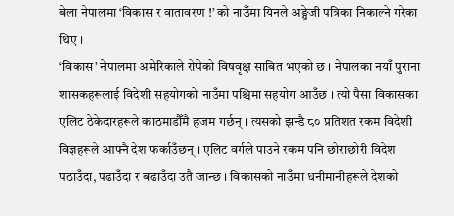बेला नेपालमा ‘विकास र वातावरण !’ को नाउँमा यिनले अङ्ग्रेजी पत्रिका निकाल्ने गरेका थिए ।
‘विकास’ नेपालमा अमेरिकाले रोपेको विषवृक्ष साबित भएको छ । नेपालका नयाँ पुराना शासकहरूलाई विदेशी सहयोगको नाउँमा पश्चिमा सहयोग आउँछ । त्यो पैसा विकासका एलिट ठेकेदारहरूले काठमाडौँमै हजम गर्छन् । त्यसको झन्डै ८० प्रतिशत रकम विदेशी विज्ञहरूले आफ्नै देश फर्काउँछन् । एलिट वर्गले पाउने रकम पनि छोराछोरी विदेश पठाउँदा, पढाउँदा र बढाउँदा उतै जान्छ । विकासको नाउँमा धनीमानीहरूले देशको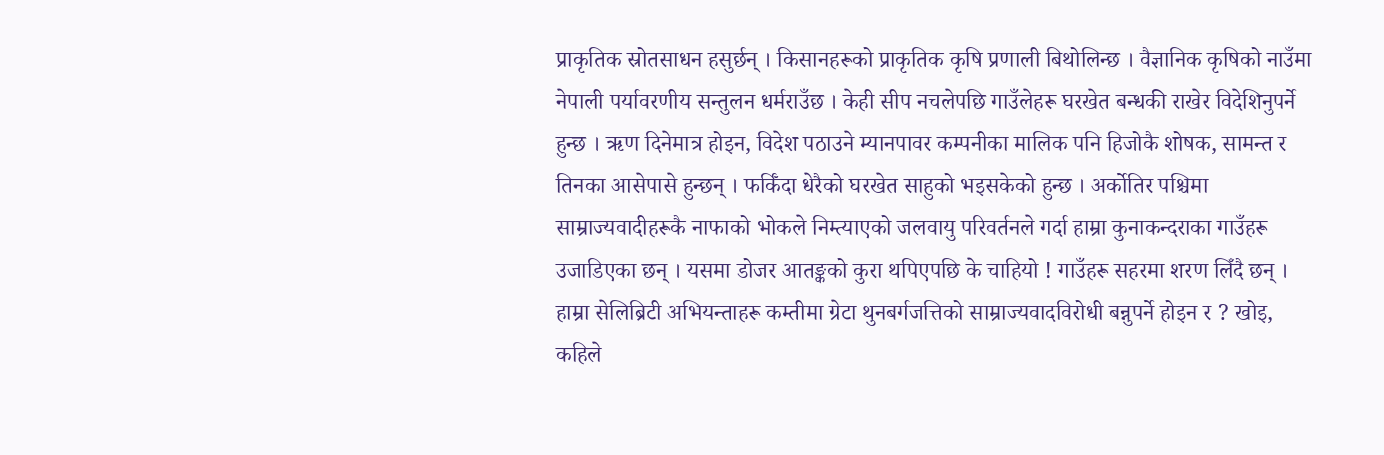प्राकृतिक स्रोतसाधन हसुर्छन् । किसानहरूको प्राकृतिक कृषि प्रणाली बिथोलिन्छ । वैज्ञानिक कृषिको नाउँमा नेपाली पर्यावरणीय सन्तुलन धर्मराउँछ । केही सीप नचलेपछि गाउँलेहरू घरखेत बन्धकी राखेर विदेशिनुपर्ने हुन्छ । ऋण दिनेमात्र होइन, विदेश पठाउने म्यानपावर कम्पनीका मालिक पनि हिजोकै शोषक, सामन्त र तिनका आसेपासे हुन्छन् । फर्किँदा धेरैको घरखेत साहुको भइसकेको हुन्छ । अर्कोतिर पश्चिमा साम्राज्यवादीहरूकै नाफाको भोकले निम्त्याएको जलवायु परिवर्तनले गर्दा हाम्रा कुनाकन्दराका गाउँहरू उजाडिएका छन् । यसमा डोजर आतङ्कको कुरा थपिएपछि के चाहियो ! गाउँहरू सहरमा शरण लिँदै छन् । हाम्रा सेलिब्रिटी अभियन्ताहरू कम्तीमा ग्रेटा थुनबर्गजत्तिको साम्राज्यवादविरोधी बन्नुपर्ने होइन र ? खोइ, कहिले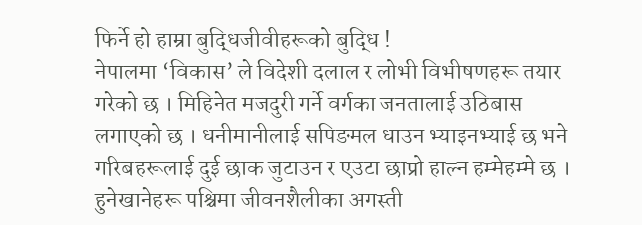फिर्ने हो हाम्रा बुद्धिजीवीहरूको बुद्धि !
नेपालमा ‘विकास’ ले विदेशी दलाल र लोभी विभीषणहरू तयार गरेको छ । मिहिनेत मजदुरी गर्ने वर्गका जनतालाई उठिबास लगाएको छ । धनीमानीलाई सपिङमल धाउन भ्याइनभ्याई छ भने गरिबहरूलाई दुई छाक जुटाउन र एउटा छाप्रो हाल्न हम्मेहम्मे छ । हुनेखानेहरू पश्चिमा जीवनशैलीका अगस्ती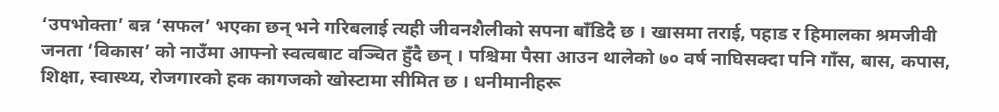‘उपभोक्ता’ बन्न ‘सफल’ भएका छन् भने गरिबलाई त्यही जीवनशैलीको सपना बाँडिदै छ । खासमा तराई, पहाड र हिमालका श्रमजीवी जनता ‘विकास’ को नाउँमा आफ्नो स्वत्वबाट वञ्चित हुँदै छन् । पश्चिमा पैसा आउन थालेको ७० वर्ष नाघिसक्दा पनि गाँस, बास, कपास, शिक्षा, स्वास्थ्य, रोजगारको हक कागजको खोस्टामा सीमित छ । धनीमानीहरू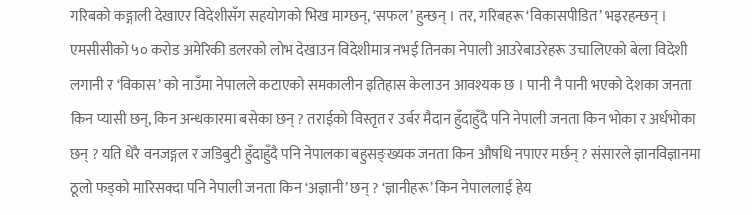गरिबको कङ्गाली देखाएर विदेशीसँग सहयोगको भिख माग्छन्, ‘सफल’ हुन्छन् । तर, गरिबहरू ‘विकासपीडित’ भइरहन्छन् ।
एमसीसीको ५० करोड अमेरिकी डलरको लोभ देखाउन विदेशीमात्र नभई तिनका नेपाली आउरेबाउरेहरू उचालिएको बेला विदेशी लगानी र ‘विकास’ को नाउँमा नेपालले कटाएको समकालीन इतिहास केलाउन आवश्यक छ । पानी नै पानी भएको देशका जनता किन प्यासी छन्, किन अन्धकारमा बसेका छन् ? तराईको विस्तृत र उर्बर मैदान हुँदाहुँदै पनि नेपाली जनता किन भोका र अर्धभोका छन् ? यति धेरै वनजङ्गल र जडिबुटी हुँदाहुँदै पनि नेपालका बहुसङ्ख्यक जनता किन औषधि नपाएर मर्छन् ? संसारले ज्ञानविज्ञानमा ठूलो फड्को मारिसक्दा पनि नेपाली जनता किन ‘अज्ञानी’ छन् ? ‘ज्ञानीहरू’ किन नेपाललाई हेय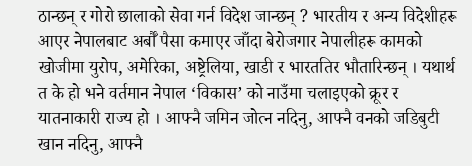ठान्छन् र गोरो छालाको सेवा गर्न विदेश जान्छन् ? भारतीय र अन्य विदेशीहरू आएर नेपालबाट अर्बौँ पैसा कमाएर जाँदा बेरोजगार नेपालीहरू कामको खोजीमा युरोप, अमेरिका, अष्ट्रेलिया, खाडी र भारततिर भौतारिन्छन् । यथार्थ त के हो भने वर्तमान नेपाल ‘विकास’ को नाउँमा चलाइएको क्रूर र यातनाकारी राज्य हो । आफ्नै जमिन जोत्न नदिनु, आफ्नै वनको जडिबुटी खान नदिनु, आफ्नै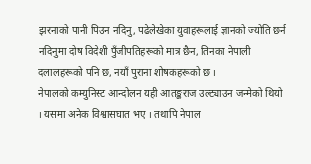झरनाको पानी पिउन नदिनु, पढेलेखेका युवाहरूलाई ज्ञानको ज्योति छर्न नदिनुमा दोष विदेशी पुँजीपतिहरूको मात्र छैन, तिनका नेपाली दलालहरूको पनि छ, नयाँ पुराना शोषकहरूको छ ।
नेपालको कम्युनिस्ट आन्दोलन यही आतङ्कराज उल्ट्याउन जन्मेको थियो । यसमा अनेक विश्वासघात भए । तथापि नेपाल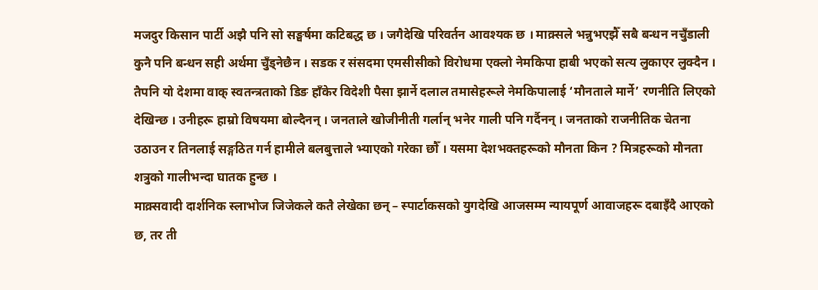मजदुर किसान पार्टी अझै पनि सो सङ्घर्षमा कटिबद्ध छ । जगैदेखि परिवर्तन आवश्यक छ । माक्र्सले भन्नुभएझैँ सबै बन्धन नचुँडाली कुनै पनि बन्धन सही अर्थमा चुँड्नेछैन । सडक र संसदमा एमसीसीको विरोधमा एक्लो नेमकिपा हाबी भएको सत्य लुकाएर लुक्दैन । तैपनि यो देशमा वाक् स्वतन्त्रताको डिङ हाँकेर विदेशी पैसा झार्ने दलाल तमासेहरूले नेमकिपालाई ‘मौनताले मार्ने’ रणनीति लिएको देखिन्छ । उनीहरू हाम्रो विषयमा बोल्दैनन् । जनताले खोजीनीती गर्लान् भनेर गाली पनि गर्दैनन् । जनताको राजनीतिक चेतना उठाउन र तिनलाई सङ्गठित गर्न हामीले बलबुत्ताले भ्याएको गरेका छौँ । यसमा देशभक्तहरूको मौनता किन ? मित्रहरूको मौनता शत्रुको गालीभन्दा घातक हुन्छ ।
माक्र्सवादी दार्शनिक स्लाभोज जिजेकले कतै लेखेका छन् – स्पार्टाकसको युगदेखि आजसम्म न्यायपूर्ण आवाजहरू दबाइँदै आएको छ, तर ती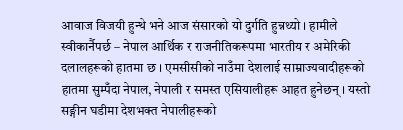आवाज विजयी हुन्थे भने आज संसारको यो दुर्गति हुन्नथ्यो । हामीले स्वीकार्नैपर्छ – नेपाल आर्थिक र राजनीतिकरूपमा भारतीय र अमेरिकी दलालहरूको हातमा छ । एमसीसीको नाउँमा देशलाई साम्राज्यवादीहरूको हातमा सुम्पँदा नेपाल, नेपाली र समस्त एसियालीहरू आहत हुनेछन् । यस्तो सङ्गीन घडीमा देशभक्त नेपालीहरूको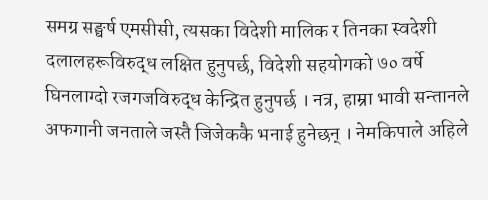समग्र सङ्घर्ष एमसीसी, त्यसका विदेशी मालिक र तिनका स्वदेशी दलालहरूविरुद्ध लक्षित हुनुपर्छ, विदेशी सहयोगको ७० वर्षे घिनलाग्दो रजगजविरुद्ध केन्द्रित हुनुपर्छ । नत्र, हाम्रा भावी सन्तानले अफगानी जनताले जस्तै जिजेककै भनाई हुनेछन् । नेमकिपाले अहिले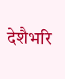देशैभरि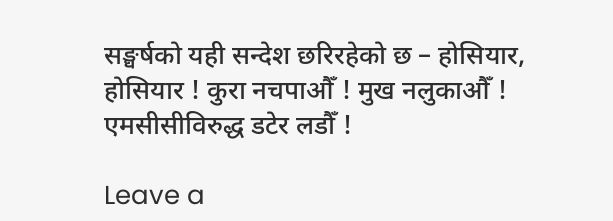सङ्घर्षको यही सन्देश छरिरहेको छ – होसियार, होसियार ! कुरा नचपाऔँ ! मुख नलुकाऔँ ! एमसीसीविरुद्ध डटेर लडौँ !

Leave a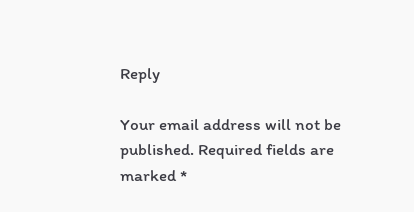Reply

Your email address will not be published. Required fields are marked *